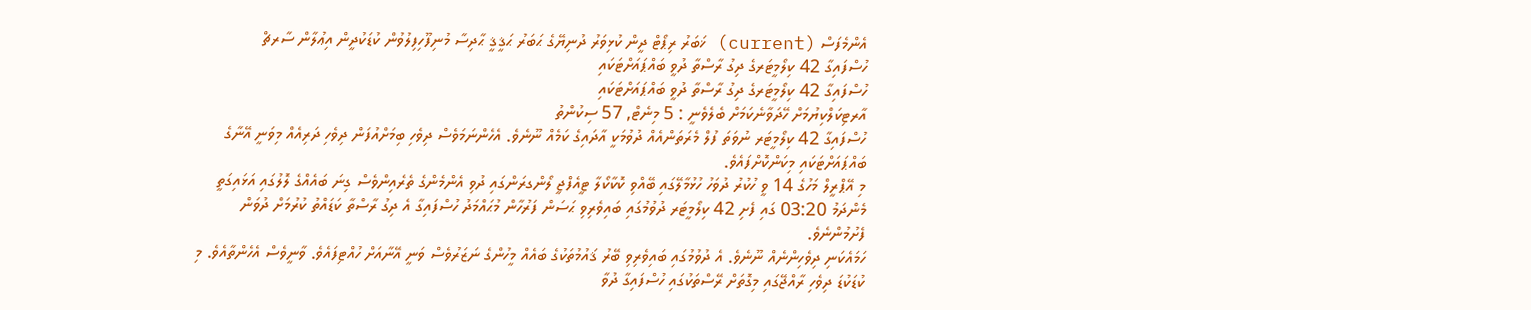އެންމެފަސް (current) ޚަބަރު ރިޕޯޓް ދީން ކުޅިވަރު ދުނިޔޭގެ ޙަބަރު ޙަޤީޤީ ޙާދިސާ މުނިފޫހިފިލުވުން ކުޑަކުދީން އިޢުލާން ސާރޗް
ހުސްފައިގާ 42 ކިލޯމީޓަރގެ ދިގު ރާސްތާ ދުވީ ބައްޕައަށްޓަކައި
ހުސްފައިގާ 42 ކިލޯމީޓަރގެ ދިގު ރާސްތާ ދުވީ ބައްޕައަށްޓަކައި
އާރޓިކަލްކިޔުމަށް ހޭދަވާނެކަމަށް ބެލެވެނީ : 5 މިނެޓް, 57 ސިކުންތު
ހުސްފައިގާ 42 ކިލޯމީޓަރ ނުވަތަ ފުލް މެރަތަންއެއް ދުވުމަކީ އާދައިގެ ކަމެއް ނޫނެވެ. އެހެންނަމަވެސް ދިވެހި ބިމަށްއުފަން ދިވެހި ދަރިއެއް މިވަނީ އޭނާގެ ބައްޕައަށްޓަކައި މިކަންކޮށްފައެވެ.
މި އޭޕްރީލް މަހުގެ 14 ވީ ހުކުރު ދުވަހު ހުޅުމާލޭގައި ބޭއްވި ކޮކާކޯލާ ޓީއެފްޖީ ލޯންގރަންގައި ދުވި އެންމެންގެ ތެރެއިންވެސް ގިނަ ބައެއްގެ ލޮލުގައި އަޅައިގަތީ މެންދަމު 03:20 ގައި ފެށި 42 ކިލޯމީޓަރ ދުވުމުގައި ބައިވެރިވި ޙަސަން ފަރުހާން މުޙައްމަދު ހުސްފައިގާ އެ ދިގު ރާސްތާ ކަޑައްތު ކުރުމަށް ދުވަން ފެށުމުންނެވެ.
ހަމައެކަނި ދިވެހިންނެއް ނޫނެވެ. އެ ދުވުމުގައި ބައިވެރިވި ބޭރު ޤައުމުތަކުގެ ބައެއް މީހުންގެ ނަޒަރުވެސް ވަނީ އޭނާއަށް ހުއްޓިފައެވެ. ވާނީވެސް އެހެންތާއެވެ. މި ކުޑަކުޑަ ދިވެހި ރާއްޖޭގައި މިގޮތަށް ރޭސްތަކުގައި ހުސްފައިގާ ދުވާ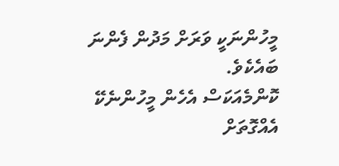މީހުންނަކީ ވަރަށް މަދުން ފެންނަ ބައެކެވެ.
ކޮންމެއަކަސް އެހެން މީހުންނެކޭ އެއްގޮތަށް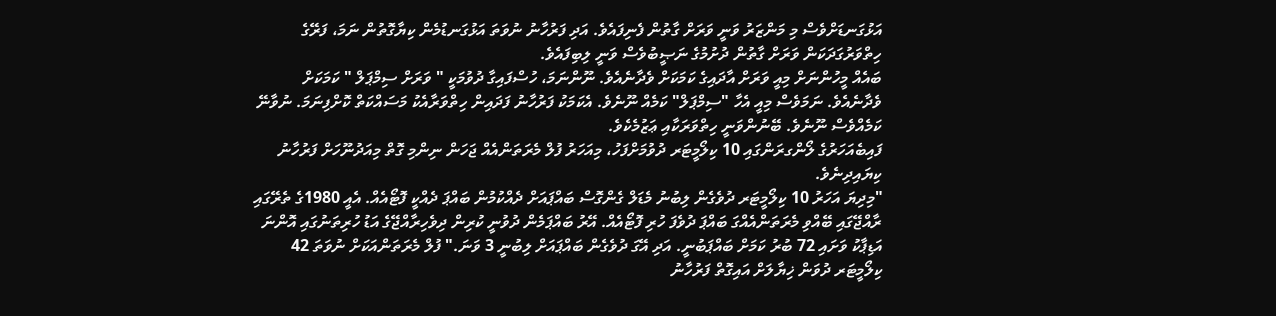އަޅުގަނޑަށްވެސް މި މަންޒަރު ވަނީ ވަރަށް ގާތުން ފެނިފައެވެ. އަދި ފަރުހާނު ނުވަތަ އަޅުގަނޑުމެން ކިޔާގޮތުން ނަމަ، ފަރޭގެ ހިތްވަރުގަދަކަން ވަރަށް ގާތުން ދުށުމުގެ ނަޞީބުވެސް ވަނީ ލިބިފައެވެ.
ބައެއް މީހުންނަށް މިއީ ވަރަށް އާދައިގެ ކަމަކަށް ވެދާނެއެވެ. ނޫންނަމަ، ހުސްފައިގާ ދުވުމަކީ " ވަރަށް ސިމްޕަލް " ކަމަކަށް ވެދާނެއެވެ. ނަމަވެސް މިއީ އެހާ "ސިމްޕަލް" ކަމެއް ނޫނެވެ. އެކަމަކު ފަރުހާނު ފަދައިން ހިތްވަރާއެކު މަސައްކަތް ކޮށްފިނަމަ. ނުވާނޭ ކަމެއްވެސް ނޫނެވެ. ބޭނުންވަނީ ހިތްވަރަކާއި ޢަޒުމެކެވެ.
ފައިބެއަހަރުގެ ލޯންގރަންގައި 10 ކިލޯމީޓަރ ދުވުމަށްފަހު، މިއަހަރު ފުލް މެރަތަންއެއް ޖަހަން ނިންމި ގޮތް މިއަދުނޫހަށް ފަރުހާނު ކިޔައިދިނެވެ.
"މިދިޔަ އަހަރު 10 ކިލޯމީޓަރ ދުވެގެން ލިބުނު މެޑަލް ގެންގޮސް ބައްޕައަށް ދެއްކުމުން ބައްޕަ ދެއްކީ ފޮޓޯއެއް. އެއީ 1980ގެ ތެރޭގައި ރާއްޖޭގައި ބޭއްވި މެރަތަންއެއްގަ ބައްޕަ ދުވެފަ ހުރި ފޮޓޯއެއް. އޭރު ބައްޕަމެން ދުވުނީ ކުރިން ދިވެހިރާއްޖޭގެ އަޑު ހުރިތަނުގައި އޮންނަ އަޑިޕާކު ވަށައި 72 ބުރު ކަމަށް ބައްޕަބުނީ. އަދި އޭގަ ދުވެގެން ބައްޕައަށް ލިބުނީ 3 ވަނަ." ފުލް މެރަތަންއަކަށް ނުވަތަ 42 ކިލޯމީޓަރ ދުވަން ޚިޔާލަށް އައިގޮތް ފަރުހާނު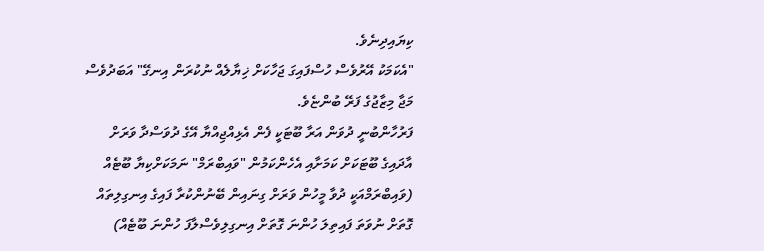ކިޔައިދިނެވެ.
"އެކަމަކު އޭރުވެސް ހުސްފައިގަ ޖަހާކަށް ޚިޔާލެއް ނުކުރަން އިނގޭ" އަބަދުވެސް މަޖާ މިޒާޖުގެ ފަރޭ ބުންޏެވެ.
ފަރުހާންބުނީ ދުވަން އަރާ ބޫޓަކީ ފެން އެޅިއްޖިއްޔާ އޭގެ ދުވަސްދާ ވަރަށް އާދައިގެ ބޫޓަކަށް ކަމަށާއި އެހެންކަމުން "ވައިބްރަމް" ނަމަކަށްކިޔާ ބޫޓެއް (ވައިބްރަމްއަކީ ދުވާ މީހުން ވަރަށް ގިނައިން ބޭނުންކުރާ ފައިގެ އިނގިލިތައް ގޮތަށް ނުވަތަ ފައިތިލަ ހުންނަ ގޮތަށް އިނގިލިވެސްލާފަ ހުންނަ ބޫޓެއް)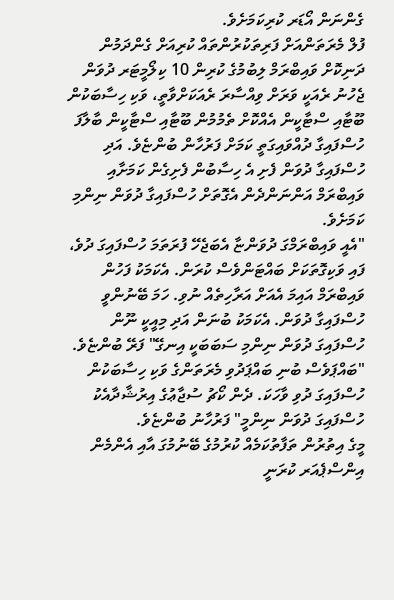ގެންނަން އޯޑަރ ކުރިކަމަށެވެ.
ފުލް މެރަތަންއަށް ފަރިތަކުރުންތައް ކުރިއަށް ގެންދަމުން ދަނިކޮށް ވައިބްރަމް ލިބުމުގެ ކުރިން 10 ކިލޯމީޓަރ ދުވަން ޖެހުނު ރެއަކީ ވަރަށް ވިއްސާރަ ރެއަކަށްވާތީ، ވަކި ހިސާބަކުން ބޫޓާއި ސްޓާކީން އެއްކޮށް ތެމުމުން ބޫޓާއި ސްޓާކީން ބާލާފަ ހުސްފައިގާ ދުއްވައިގަތީ ކަމަށް ފަރުހާން ބުންޏެވެ. އަދި ހުސްފައިގާ ދުވަން ފެށި އެ ހިސާބުން ފެށިގެން ކަމަށާއި ވައިބްރަމް އަންނަންދެން އެގޮތަށް ހުސްފައިގާ ދުވަން ނިންމި ކަމަށެވެ.
"އެއީ ވައިބްރަމްގަ ދުވަންޏާ އެބަޖެހޭ ފުރަތަމަ ހުސްފައިގަ ދުވެ، ފައި ވަކިގޮތަކަށް ބައްޓަންވެސް ކުރަން. އެކަމަކު ފަހުން ވައިބްރަމް އައިމަ އެއަށް އަރާހިތެއް ނުވި. ހަމަ ބޭނުންވީ ހުސްފައިގާ ދުވަން. އެކަމަކު ބުނަން އަދި މިއީކީ ނޫން ހުސްފައިގަ ދުވަން ނިންމި ސަބަބަކީ އިނގޭ" ފަރޭ ބުންޏެވެ.
"ބައްޕަވެސް ބުނި ބައްޕަދުވި މެރަތަންގެ ވަކި ހިސާބަކުން ހުސްފައިގަ ދުވި ވާހަކަ. ދެން ކޯޗު ސުޖާޢުގެ އިރުޝާދާއެކު ހުސްފައިގަ ދުވަން ނިންމީ" ފަރުހާނު ބުންޏެވެ.
މީގެ އިތުރުން ތަފާތުކަމެއް ކުރުމުގެ ބޭނުމުގަ އާއި އެންމެން އިންސްޕެއަރ ކުރަނީ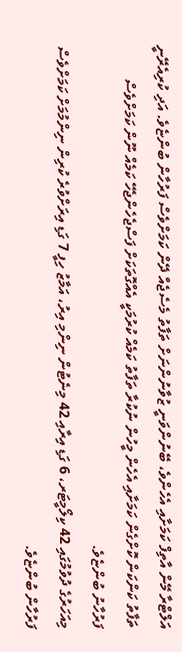އަލްޓްރާ މޭން އާތިފް ކަމަށާއި އެހެންވެ، ބޭނުންވަނީ ޒުވާނުންނަށް ތަފާތު މެސެޖެއް ދޭން ކަމަށްވެސް ފަރުހާން ބުންޏެވެ. އަދި ކުރިއެރޭނީ ތަފާތު ކަންކަން ކޮށްގެން ކަމަށާއި އެހެން މީހުން ނުކުރާ ތަފާތު ކަމެއް ކުރުމަކީ އެއްގޮތަކަށް ފަސްޖެހެންޖެހޭ ކަމެއް ނޫން ކަމަށްވެސް ފަރުހާނު ބުންޏެވެ.
މިއަހަރުގެ ދުވުމުގައި 42 ކިލޯމީޓަރ، 6 ގަޑި އިރާއި 42 މިނެޓުން ނިންމި އިރު، އަމާޒު ހިފީ 7 ގަޑި އިރަށްވުރެ ކުރިން ނިންމުމަށް ކަމަށްވެސް ފަރުހާން ބުންޏެވެ.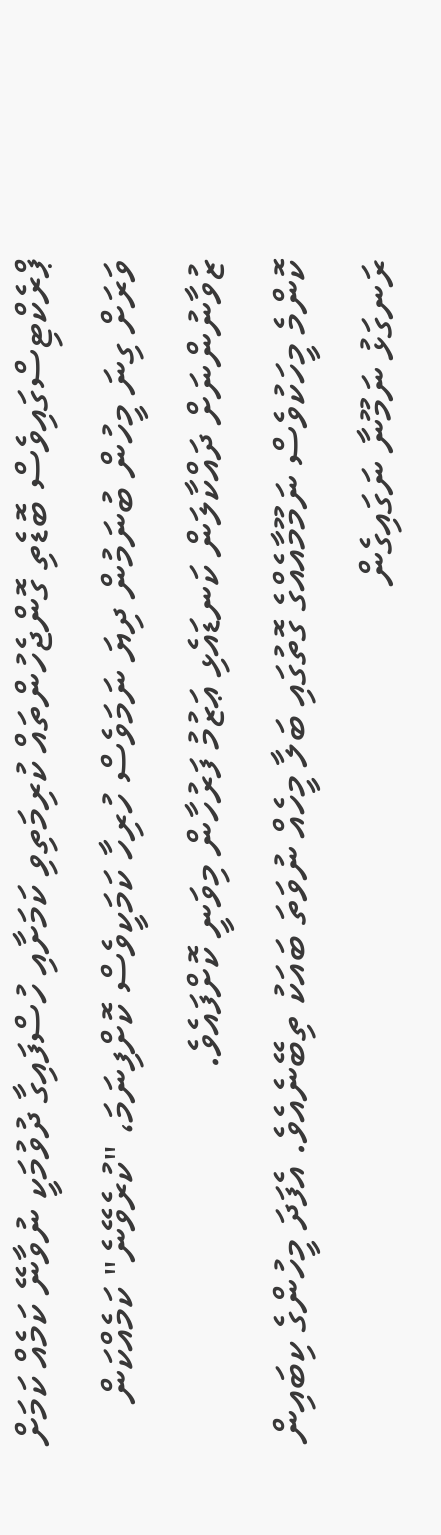ޕްރެކްޓިސްގައިވެސް ބޮޑެތި ގޮންޖެހުންތައް ކުރިމަތިވި ކަމަށާއި ހުސްފައިގާ ދުވުމަކީ ނުވާނޭ ކަމެއް ކަމަށް ވަރަށް ގިނަ މީހުން ބުނަމުން ދިޔަ ނަމަވެސް ހުރިހާ ކަމަކީވެސް ކޮށްފިނަމަ، "ކުރެވޭނެ" ކަމެއްކަން ޒުވާނުންނަށް ދައްކާލަން ކަނޑައެޅި ޢަޒުމު ފަރުހާން މިވަނީ ކޮށްފައެވެ.
ކޮންމެ މީހަކުވެސް ނަމޫމާއެއްގެ ގޮތުގައި ބަލާ މީހެއް ނުވަތަ ބައަކު ތިބޭނެއެވެ. އެފަދަ މީހުންގެ ކިބައިން ރަނގަޅު ނަމޫނާ ނަގައިގެން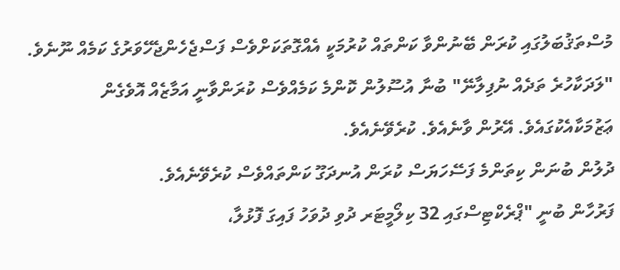މުސްތަޤުބަލުގައި ކުރަން ބޭނުންވާ ކަންތައް ކުރުމަކީ އެއްގޮތަކަށްވެސް ފަސްޖެހެންޖެހޭވަރުގެ ކަމެއް ނޫނެވެ.
"ލަދަކާހުރެ ތަދެއް ނުފިލާނޭ" ބުނާ އުސޫލުން ކޮންމެ ކަމެއްވެސް ކުރަންވާނީ އަމާޒެއް އޮވެގެން ޢަޒުމަކާއެކުގައެވެ. އޭރުން ވާނެއެވެ. ކުރެވޭނެއެވެ.
ދުލުން ބުނަން ކިތަންމެ ފަސޭހަޔަސް ކުރަން އުނދަގޫ ކަންތައްވެސް ކުރެވޭނެއެވެ.
ފަރުހާން ބުނީ "ޕްރެކްޓިސްގައި 32 ކިލޯމީޓަރ ދުވި ދުވަހު ފައިގަ ފޮޅުލާ،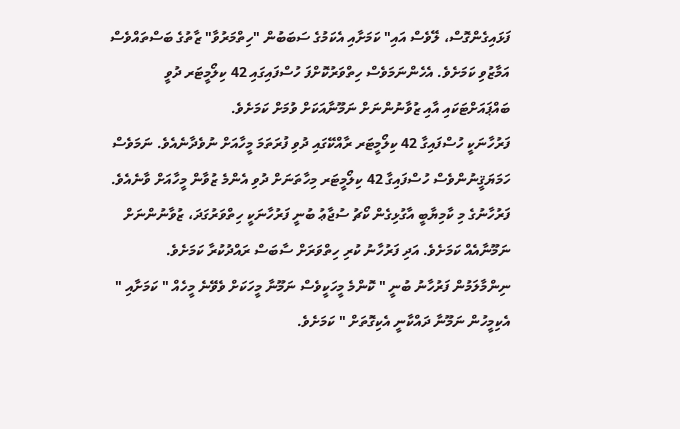ފަޅައިގެންގޮސް، ލޭވެސް އައި" ކަމަށާއި އެކަމުގެ ސަބަބުން "ހިތްމަރުވާ" ޒާތުގެ ބަސްތައްވެސް އަމާޒުވި ކަމަށެވެ. އެހެންނަމަވެސް ހިތްވަރުކޮށްފަ ހުސްފައިގައި 42 ކިލޯމީޓަރ ދުވީ ބައްޕައަށްޓަކައި އާއި ޒުވާނުންނަށް ނަމޫނާއަކަށް ވުމަށް ކަމަށެވެ.
ފަރުހާނަކީ ހުސްފައިގާ 42 ކިލޯމީޓަރ ރާއްކޭގައި ދުވި ފުރަތަމަ މީހާއަށް ނުވެދާނެއެވެ. ނަމަވެސް ހަމަޔަޤީނުންވެސް ހުސްފައިގާ 42 ކިލޯމީޓަރ މިހާތަނަށް ދުވި އެންމެ ޒުވާން މީހާއަށް ވާނެއެވެ.
ފަރުހާނުގެ މި ކާމިޔާބީ އާގުޅިގެން ކޯޗު ސުޖާޢު ބުނީ ފަރުހާނަކީ ހިތްވަރުގަދަ، ޒުވާނުންނަށް ނަމޫނާއެއް ކަމަށެވެ. އަދި ފަރުހާނު ކުރި ހިތްވަރަށް ސާބަސް ރައްދުކުރާ ކަމަށެވެ.
ނިންމާލަމުން ފަރުހާނު ބުނީ " ކޮންމެ މީހަކީވެސް ނަމޫނާ މީހަކަށް ވެވޭނެ މީހެއް " ކަމަށާއި " އެކިމީހުން ނަމޫނާ ދައްކާނީ އެކިގޮތަށް " ކަމަށެވެ.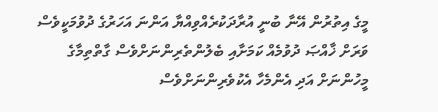މީގެ އިތުރުން އޭނާ ބުނީ އުރާދަކުރެއްވިއްޔާ އަންނަ އަހަރުގެ ދުވުމަކީވެސް ވަރަށް ޚާއްޞަ ދުވުމެއް ކަމަށާއި ބެލުންތެރިންނަށްވެސް ގާތްތިމާގެ މީހުންނަށް އަދި އެންމެހާ އެކުވެރިންނަށްވެސް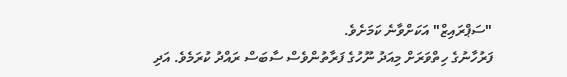"ސަޕްރައިޒް" އަކަށްވާނެ ކަމަށެވެ.
ފަރުހާނުގެ ހިތްވަރަށް މިއަދު ނޫހުގެ ފަރާތުންވެސް ސާބަސް ރައްދު ކުރަމެވެ. އަދި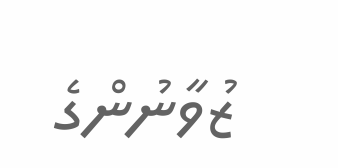ޒުވާނުންގެ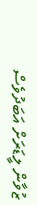ޒުވާން ލީޑަރަށް އަބަދުވެސް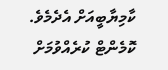ކާމިޔާބީއަށް އެދެމެވެ.
ކޮމެންޓް ކުރެއްވުމަށް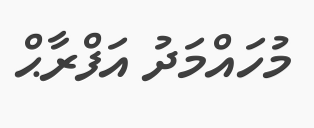މުހައްމަދު އަފްރާޙް